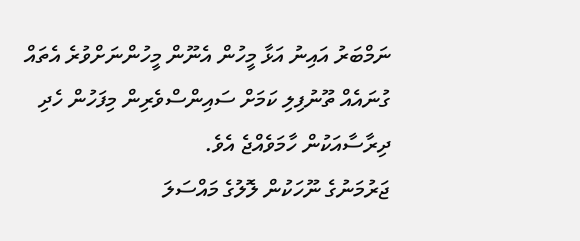ނަމްބަރު އައިނު އަޅާ މީހުން އެނޫން މީހުންނަށްވުރެ އެތައް ގުނައެއް ތޫނުފިލި ކަމަށް ސައިންސްވެރިން މިފަހުން ހެދި ދިރާސާއަކުން ހާމަވެއްޖެ އެވެ.
ޖަރުމަނުގެ ނޫހަކުން ލޮލުގެ މައްސަލަ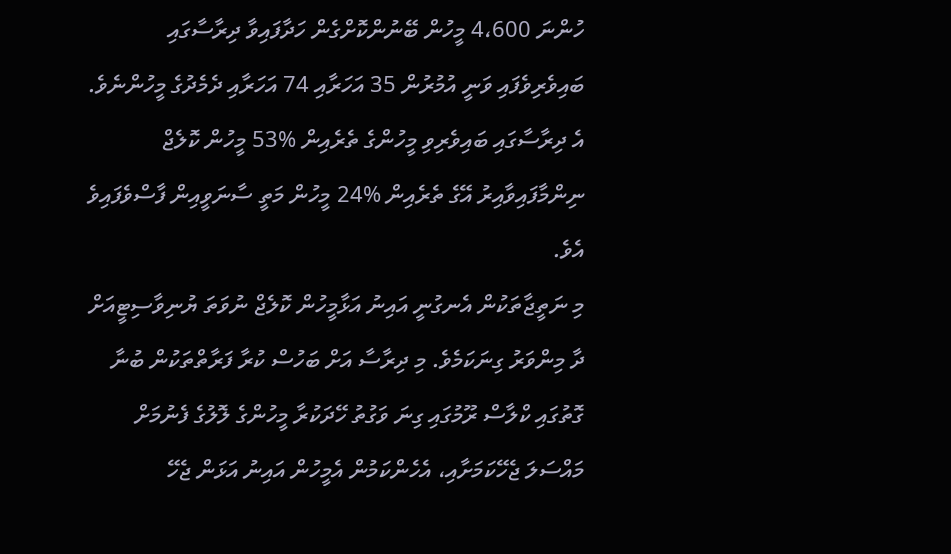ހުންނަ 4،600 މީހުން ބޭނުންކޮށްގެން ހަދާފައިވާ ދިރާސާގައި ބައިވެރިވެފައި ވަނީ އުމުރުން 35 އަހަރާއި 74 އަހަރާއި ދެމެދުގެ މީހުންނެވެ. އެ ދިރާސާގައި ބައިވެރިވި މީހުންގެ ތެރެއިން %53 މީހުން ކޮލެޖް ނިންމާފައިވާއިރު އޭގެ ތެރެއިން %24 މީހުން މަތީ ސާނަވީއިން ފާސްވެފައިވެ އެވެ.
މި ނަތީޖާތަކުން އެނގުނީ އައިނު އަޅާމީހުން ކޮލެޖް ނުވަތަ ޔުނިވާސިޓީއަށް ދާ މިންވަރު ގިނަކަމެވެ. މި ދިރާސާ އަށް ބަހުސް ކުރާ ފަރާތްތަކުން ބުނާ ގޮތުގައި ކްލާސް ރޫމުގައި ގިނަ ވަގުތު ހޭދަކުރާ މީހުންގެ ލޮލުގެ ފެނުމަށް މައްސަލަ ޖެހޭކަމަށާއި، އެހެންކަމުން އެމީހުން އައިނު އަޅަން ޖެހޭ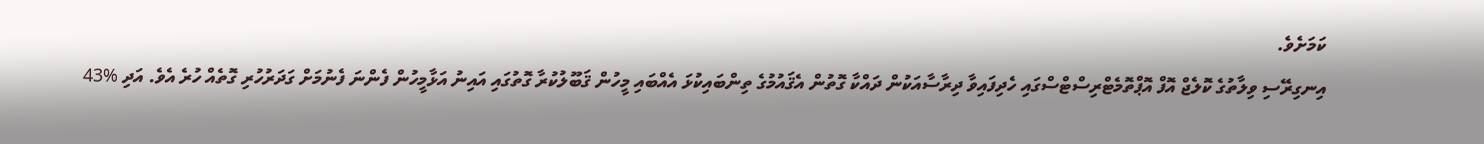ކަމަށެވެ.
އިނގިރޭސި ވިލާތުގެ ކޮލެޖް އޮފް އޮޕްތޮމެޓްރިސްޓްސްގައި ހެދިފައިވާ ދިރާސާއަކުން ދައްކާ ގޮތުން އެޤައުމުގެ ތިންބައިކުޅަ އެއްބައި މީހުން ޤަބޫލުކުރާ ގޮތުގައި އައިނު އަޅާމީހުން ފެންނަ ފެނުމަށް ގަދަރުހުރި ގޮތެއް ހުރެ އެވެ. އަދި %43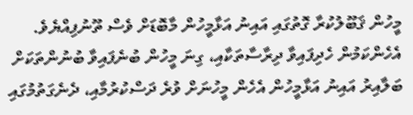މީހުން ޤަބޫލުކުރާ ގޮތުގައި އައިނު އަޅާމީހުން މާބޮޑަށް ވެސް ތޫނުފިއްޔެވެ.
އެހެންކަމުން ހެދިފައިވާ ދިރާސާތަކާއި، ގިނަ މީހުން ބުނެފައިވާ ބުނުންތަކަށް ބަލާއިރު އައިނު އަޅާމީހުން އެހެން މީހުނަށް ވުރެ ދަސްކުރުމާއި، ދެނެގަތުމުގައި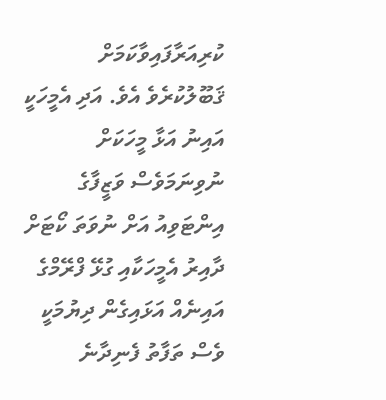ކުރިއަރާފައިވާކަމަށް ޤަބޫލުކުރެވެ އެވެ. އަދި އެމީހަކީ އައިނު އަޅާ މީހަކަށް ނުވިނަމަވެސް ވަޒީފާގެ އިންޓަވިއު އަށް ނުވަތަ ކޯޓަށް ދާއިރު އެމީހަކާއި ގުޅޭ ފްރޭމްގެ އައިނެއް އަޅައިގެން ދިޔުމަކީ ވެސް ތަފާތު ފެނިދާނެ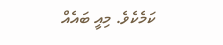ކަމެކެވެ. މިއީ ބައެއް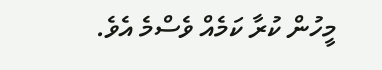މީހުން ކުރާ ކަމެއް ވެސްމެ އެވެ.